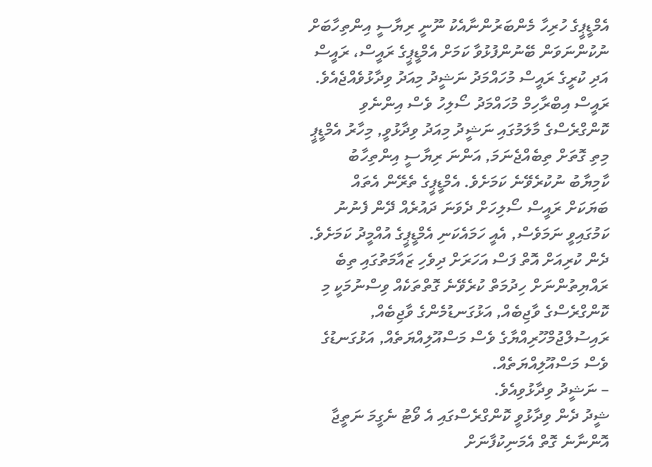އެމްޑީޕީގެ ހުރިހާ މެންބަރުންނާއެކު ނޫނީ ރިޔާސީ އިންތިހާބަށް ނުކުންނަވަން ބޭނުންފުޅުވާ ކަމަށް އެމްޑީޕީގެ ރައީސް، ރައީސް އަދި ކުރީގެ ރައީސް މުހައްމަދު ނަޝީދު މިއަދު ވިދާޅުވެއްޖެއެވެ.
ރައީސް އިބްރާހިމް މުހައްމަދު ސޯލިހު ވެސް އިންނެވި ކޮންގްރެސްގެ މާލަމުގައި ނަޝީދު މިއަދު ވިދާޅުވީ, މިހާރު އެމްޑީޕީ މިތި ގޮތަށް ތިބެއްޖެނަމަ, އަންނަ ރިޔާސީ އިންތިހާބު ކާމިޔާބު ނުކުރެވޭނެ ކަމަށެވެ. އެމްޑީޕީގެ ތެރޭން އެތައް ބަޔަކަށް ރައީސް ސޯލިހަށް ދެވަނަ ދައުރެއް ދޭން ފެނުނު ކަމުގައިވީ ނަމަވެސް, އެއީ ހަމައެކަނި އެމްޑީޕީގެ އުއްމީދު ކަމަށެވެ.
ދެން ކުރިއަށް އޮތް ފަސް އަހަރަށް ދިވެހި ޒައާމަތުގައި ތިބެ ރައްޔިތުންނަށް ހިދުމަތް ކުރެވޭނެ ގޮތްތަކެއް ވިސްނުމަކީ މި ކޮންގްރެސްގެ ވާޖިބެއް, އަޅުގަނޑުމެންގެ ވާޖިބެއް, ރައިސުލްޖުމްހޫރިއްޔާގެ ވެސް މަސްއޫލިއްޔަތެއް, އަޅުގަނޑުގެ ވެސް މަސްއޫލިއްޔަތެއް.
– ނަޝީދު ވިދާޅުވިއެވެ.
ޝީދު ދެން ވިދާޅުވީ ކޮންގްރެސްގައި އެ ވޯޓު ނެގީމަ ނަތީޖާ އޮންނާނެ ގޮތް އެމަނިކުފާނަށް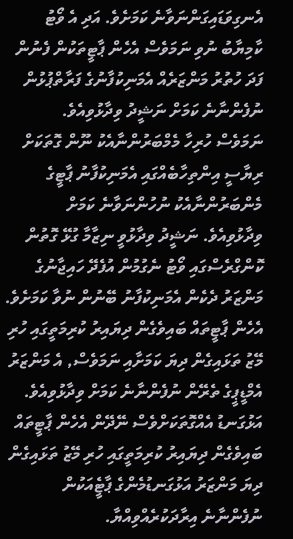އެނގިވަޑައިގަންނަވާނެ ކަމަށެވެ. އަދި އެ ވޯޓު ކާމިޔާބު ނުވި ނަމަވެސް އެހެން ޕާޓީތަކުން ފެނުން ފަދަ ހުތުރު މަންޒަރެއް އެމަނިކުފާނުގެ ފަރާތްޕުޅުން ނުފެންނާނެ ކަމަށް ނަޝީދު ވިދާޅުވިއެވެ.
ނަމަވެސް ހުރިހާ މެމްބަރުންނާއެކު ނޫން ގޮތަކަށް ރިޔާސީ އިންތިހާބެއްގައި އެމަނިކުފާނު ޕާޓީގެ މެންބަރުންނާއެކު ނުހުންނަވާނެ ކަމަށް ވިދާޅުވިއެވެ. ނަޝީދު ވިދާޅުވީ ނިޒާމާ ގުޅޭ ގޮތުން ކޮންގްރެސްގައި ވޯޓު ނެގުމުން އުފެދޭ ހައިޖާނުގެ މަންޒަރު ދެކެން އެމަނިކުފާނު ބޭނުން ނުވާ ކަމަށެވެ. އެހެން ޕާޓީތައް ބައިވެގެން ދިޔައިރު ކުރިމަތީގައި ހުރި މޭޒު ތަޅައިގެން ދިޔަ ކަމަށާއި ނަމަވެސް, އެ މަންޒަރު އެމްޑީޕީގެ ތެރޭން ނުފެންނާނެ ކަމަށް ވިދާޅުވިއެވެ.
އަޅުގަނޑު އެއްގޮތަކަށްވެސް ނޭދޭން އެހެން ޕާޓީތައް ބައިވެގެން ދިޔައިރު ކުރިމަތީގައި ހުރި މޭޒު ތަޅައިގެން ދިޔަ މަންޒަރު އަޅުގަނޑުމެންގެ ޕާޓީެއަކުން ނުފެންނާނެ އިރާދަކުރެއްވިއްޔާ.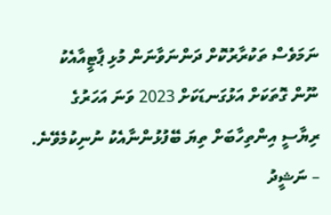ނަމަވެސް ތަކުރާރުކޮށް ދަންނަވާނަން މުޅި ޕާޓީއާއެކު ނޫން ގޮތަކަށް އަޅުގަނޑަކަށް 2023 ވަނަ އަހަރުގެ ރިޔާސީ އިންތިހާބަށް ތިޔަ ބޭފުޅުންނާއެކު ނުނިކުމެވޭނެ.
– ނަޝީދު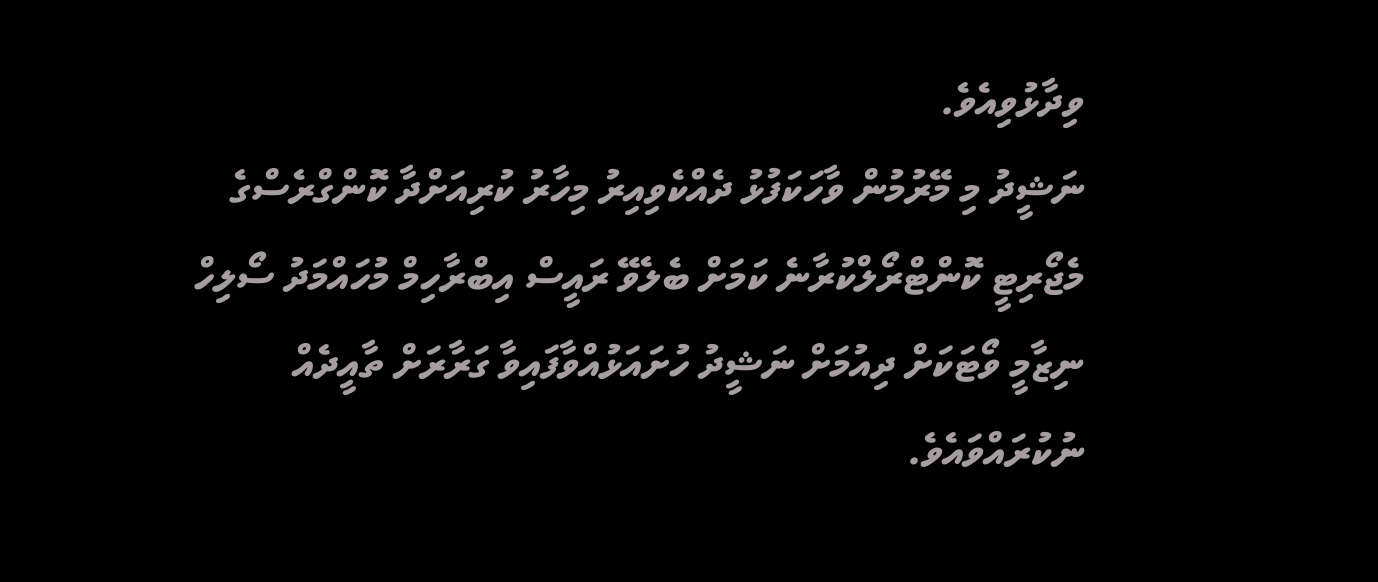ވިދާޅުވިއެވެ.
ނަޝީދު މި މޭރުމުން ވާހަކަފުޅު ދެއްކެވިއިރު މިހާރު ކުރިއަށްދާ ކޮންގްރެސްގެ މެޖޯރިޓީ ކޮންޓްރޯލްކުރާނެ ކަމަށް ބެލެވޭ ރައީސް އިބްރާހިމް މުހައްމަދު ސޯލިހް ނިޒާމީ ވޯޓަކަށް ދިއުމަށް ނަޝީދު ހުށައަޅުއްވާފައިވާ ގަރާރަށް ތާއީދެއް ނުކުރައްވައެވެ.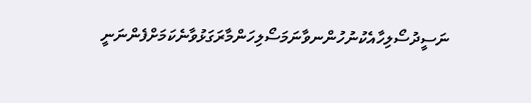ނަސީދުސޯލިހާއެކުނުހުންނވާނަމަސޯލިހަންމާރަގަޅުވާނެކަމަށްފެންނަނީ